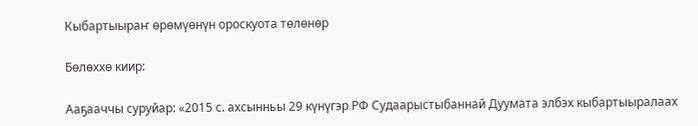Кыбартыыраҥ өрөмүөнүн ороскуота төлөнөр

Бөлөххө киир:

Ааҕааччы суруйар: «2015 с. ахсынньы 29 күнүгэр РФ Судаарыстыбаннай Дуумата элбэх кыбартыыралаах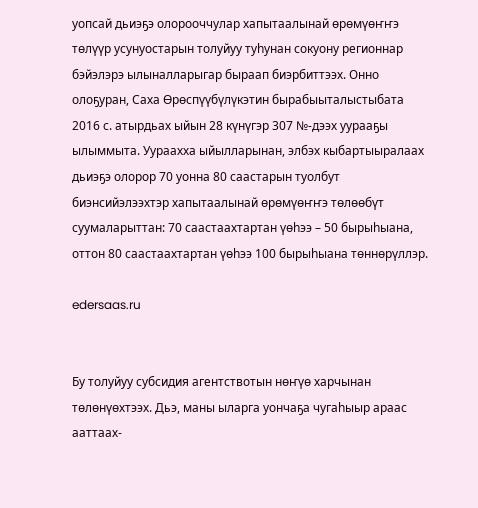уопсай дьиэҕэ олорооччулар хапытаалынай өрөмүөҥҥэ төлүүр усунуостарын толуйуу туһунан сокуону регионнар бэйэлэрэ ылыналларыгар быраап биэрбиттээх. Онно олоҕуран, Саха Өрөспүүбүлүкэтин бырабыыталыстыбата 2016 с. атырдьах ыйын 28 күнүгэр 307 №-дээх уурааҕы ылыммыта. Уураахха ыйылларынан, элбэх кыбартыыралаах дьиэҕэ олорор 70 уонна 80 саастарын туолбут биэнсийэлээхтэр хапытаалынай өрөмүөҥҥэ төлөөбүт суумаларыттан: 70 саастаахтартан үөһээ – 50 бырыһыана, оттон 80 саастаахтартан үөһээ 100 бырыһыана төннөрүллэр.

edersaas.ru


Бу толуйуу субсидия агентствотын нөҥүө харчынан төлөнүөхтээх. Дьэ, маны ыларга уончаҕа чугаһыыр араас ааттаах-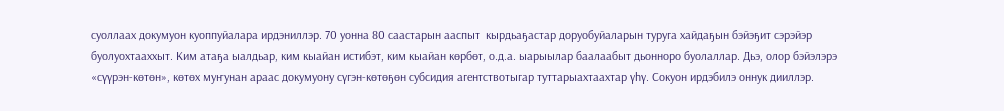суоллаах докумуон куоппуйалара ирдэниллэр. 70 уонна 80 саастарын ааспыт  кырдьаҕастар доруобуйаларын туруга хайдаҕын бэйэҕит сэрэйэр буолуохтааххыт. Ким атаҕа ыалдьар, ким кыайан истибэт, ким кыайан көрбөт, о.д.а. ыарыылар баалаабыт дьонноро буолаллар. Дьэ, олор бэйэлэрэ «сүүрэн-көтөн», көтөх муҥунан араас докумуону сүгэн-көтөҕөн субсидия агентствотыгар туттарыахтаахтар үһү. Сокуон ирдэбилэ оннук дииллэр.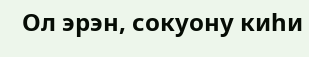Ол эрэн, сокуону киһи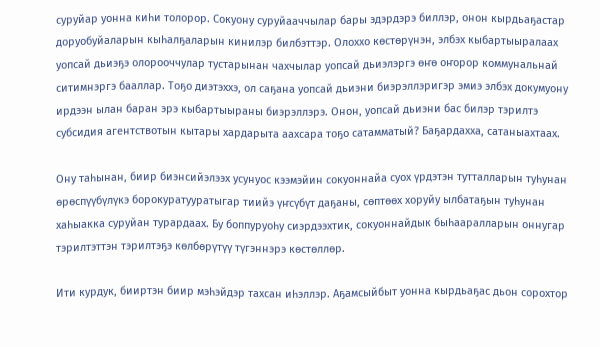суруйар уонна киһи толорор. Сокуону суруйааччылар бары эдэрдэрэ биллэр, онон кырдьаҕастар доруобуйаларын кыһалҕаларын кинилэр билбэттэр. Олоххо көстөрүнэн, элбэх кыбартыыралаах уопсай дьиэҕэ олорооччулар тустарынан чахчылар уопсай дьиэлэргэ өҥө оҥорор коммунальнай ситимнэргэ бааллар. Тоҕо диэтэххэ, ол саҕана уопсай дьиэни биэрэллэригэр эмиэ элбэх докумуону ирдээн ылан баран эрэ кыбартыыраны биэрэллэрэ. Онон, уопсай дьиэни бас билэр тэрилтэ субсидия агентствотын кытары хардарыта аахсара тоҕо сатамматый? Баҕардахха, сатаныахтаах.

Ону таһынан, биир биэнсийэлээх усунуос кээмэйин сокуоннайа суох үрдэтэн тутталларын туһунан өрөспүүбүлүкэ борокуратууратыгар тиийэ үҥсүбүт даҕаны, сөптөөх хоруйу ылбатаҕын туһунан хаһыакка суруйан турардаах. Бу боппуруоһу сиэрдээхтик, сокуоннайдык быһааралларын оннугар тэрилтэттэн тэрилтэҕэ көлбөрүтүү түгэннэрэ көстөллөр.

Ити курдук, бииртэн биир мэһэйдэр тахсан иһэллэр. Аҕамсыйбыт уонна кырдьаҕас дьон сорохтор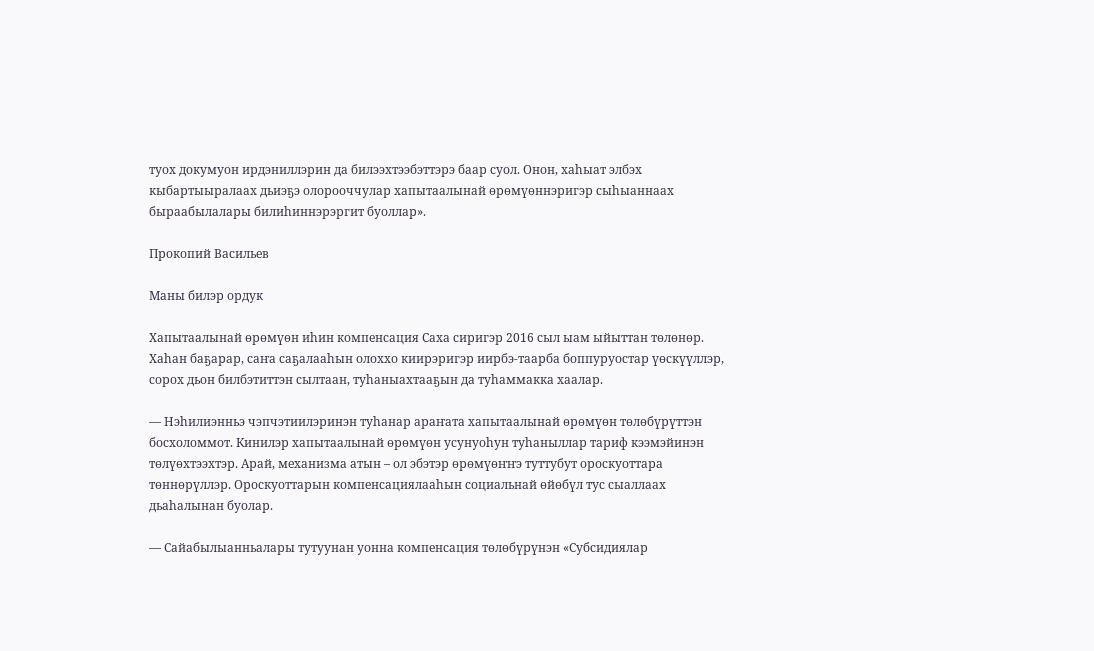туох докумуон ирдэниллэрин да билээхтээбэттэрэ баар суол. Онон, хаһыат элбэх кыбартыыралаах дьиэҕэ олорооччулар хапытаалынай өрөмүөннэригэр сыһыаннаах быраабылалары билиһиннэрэргит буоллар».

Прокопий Васильев

Маны билэр ордук

Хапытаалынай өрөмүөн иһин компенсация Саха сиригэр 2016 сыл ыам ыйыттан төлөнөр. Хаһан баҕарар, саҥа саҕалааһын олоххо киирэригэр иирбэ-таарба боппуруостар үөскүүллэр, сорох дьон билбэтиттэн сылтаан, туһаныахтааҕын да туһаммакка хаалар.

— Нэһилиэнньэ чэпчэтиилэринэн туһанар араҥата хапытаалынай өрөмүөн төлөбүрүттэн босхоломмот. Кинилэр хапытаалынай өрөмүөн усунуоһун туһаныллар тариф кээмэйинэн төлүөхтээхтэр. Арай, механизма атын – ол эбэтэр өрөмүөҥҥэ туттубут ороскуоттара төннөрүллэр. Ороскуоттарын компенсациялааһын социальнай өйөбүл тус сыаллаах дьаһалынан буолар.

— Сайабылыанньалары тутуунан уонна компенсация төлөбүрүнэн «Субсидиялар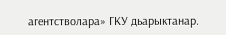агентстволара» ГКУ дьарыктанар.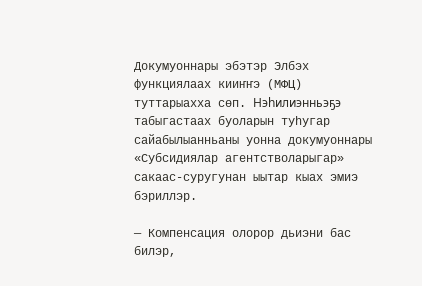Докумуоннары эбэтэр Элбэх функциялаах кииҥҥэ (МФЦ) туттарыахха сөп. Нэһилиэнньэҕэ табыгастаах буоларын туһугар сайабылыанньаны уонна докумуоннары «Субсидиялар агентстволарыгар» сакаас-суругунан ыытар кыах эмиэ бэриллэр.

— Компенсация олорор дьиэни бас билэр,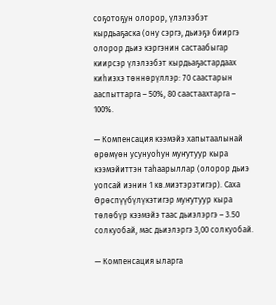соҕотоҕун олорор, үлэлээбэт кырдьаҕаска (ону сэргэ, дьиэҕэ бииргэ олорор дьиэ кэргэнин састаабыгар киирсэр үлэлээбэт кырдьаҕастардаах киһиэхэ төннөрүллэр: 70 саастарын ааспыттарга – 50%, 80 cаастаахтарга – 100%.

— Компенсация кээмэйэ хапытаалынай өрөмүөн усунуоһун муҥутуур кыра кээмэйиттэн таһаарыллар (олорор дьиэ уопсай иэнин 1 кв.миэтэрэтигэр). Саха Өрөспүүбүлүкэтигэр муҥутуур кыра төлөбүр кээмэйэ таас дьиэлэргэ – 3.50 солкуобай, мас дьиэлэргэ 3,00 солкуобай.

— Компенсация ыларга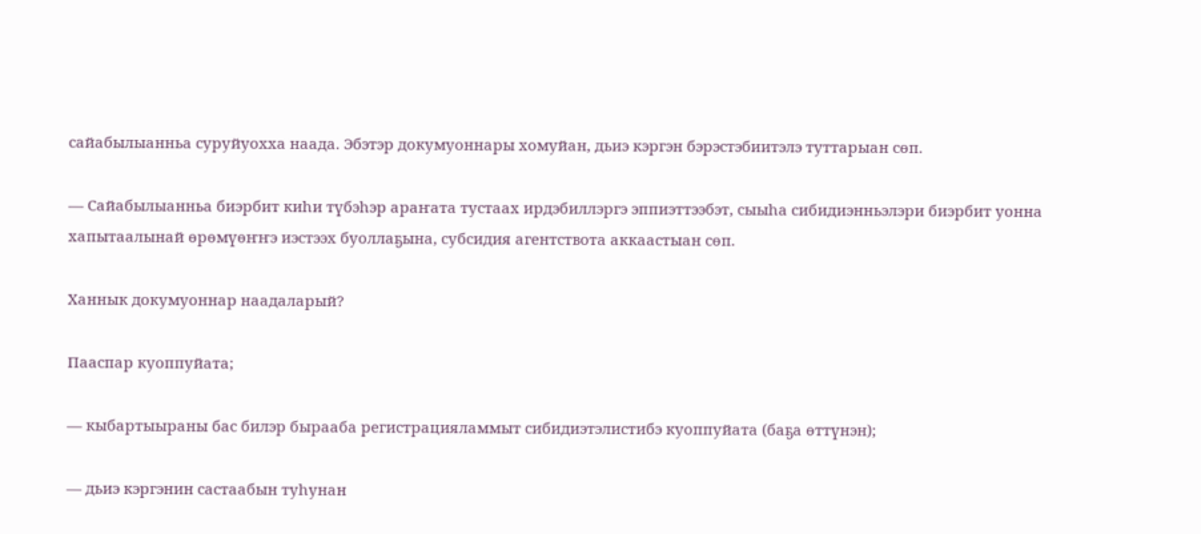сайабылыанньа суруйуохха наада. Эбэтэр докумуоннары хомуйан, дьиэ кэргэн бэрэстэбиитэлэ туттарыан сөп.

— Сайабылыанньа биэрбит киһи түбэһэр араҥата тустаах ирдэбиллэргэ эппиэттээбэт, сыыһа сибидиэнньэлэри биэрбит уонна хапытаалынай өрөмүөҥҥэ иэстээх буоллаҕына, субсидия агентствота аккаастыан сөп.

Ханнык докумуоннар наадаларый?

Пааспар куоппуйата;

— кыбартыыраны бас билэр бырааба регистрацияламмыт сибидиэтэлистибэ куоппуйата (баҕа өттүнэн);

— дьиэ кэргэнин састаабын туһунан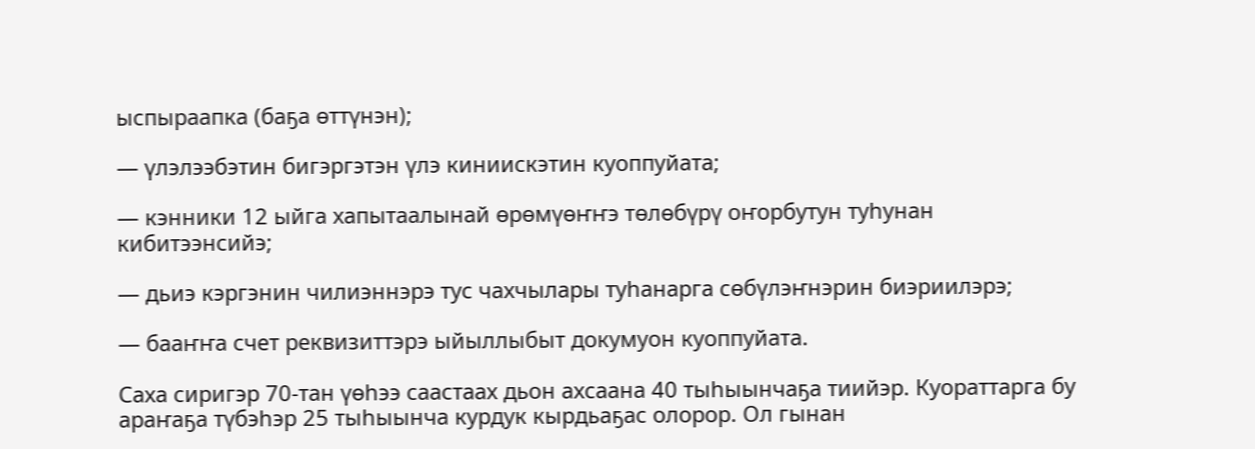ыспыраапка (баҕа өттүнэн);

— үлэлээбэтин бигэргэтэн үлэ киниискэтин куоппуйата;

— кэнники 12 ыйга хапытаалынай өрөмүөҥҥэ төлөбүрү оҥорбутун туһунан кибитээнсийэ;

— дьиэ кэргэнин чилиэннэрэ тус чахчылары туһанарга сөбүлэҥнэрин биэриилэрэ;

— бааҥҥа счет реквизиттэрэ ыйыллыбыт докумуон куоппуйата.

Саха сиригэр 70-тан үөһээ саастаах дьон ахсаана 40 тыһыынчаҕа тиийэр. Куораттарга бу араҥаҕа түбэһэр 25 тыһыынча курдук кырдьаҕас олорор. Ол гынан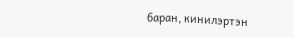баран, кинилэртэн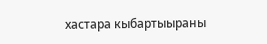хастара кыбартыыраны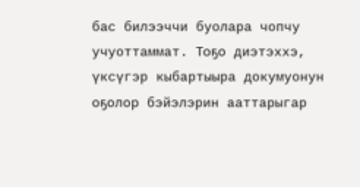бас билээччи буолара чопчу учуоттаммат. Тоҕо диэтэххэ, үксүгэр кыбартыыра докумуонун оҕолор бэйэлэрин ааттарыгар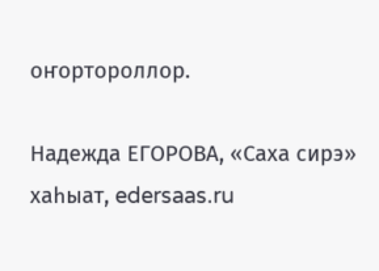оҥортороллор.

Надежда ЕГОРОВА, «Саха сирэ» хаһыат, edersaas.ru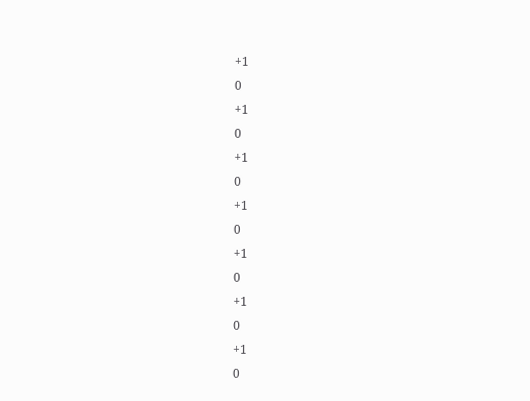+1
0
+1
0
+1
0
+1
0
+1
0
+1
0
+1
0